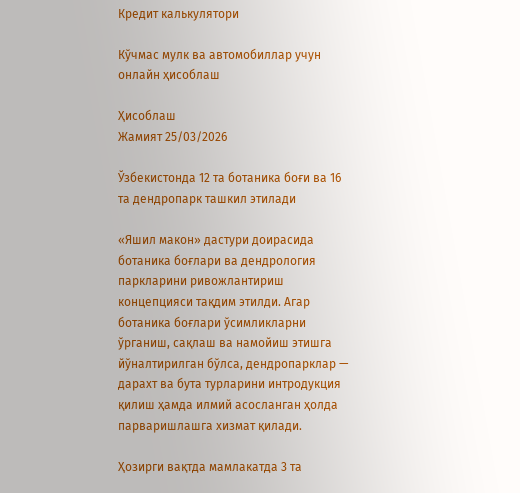Кредит калькулятори

Кўчмас мулк ва автомобиллар учун онлайн ҳисоблаш

Ҳисоблаш
Жамият 25/03/2026

Ўзбекистонда 12 та ботаника боғи ва 16 та дендропарк ташкил этилади

«Яшил макон» дастури доирасида ботаника боғлари ва дендрология паркларини ривожлантириш концепцияси тақдим этилди. Агар ботаника боғлари ўсимликларни ўрганиш, сақлаш ва намойиш этишга йўналтирилган бўлса, дендропарклар — дарахт ва бута турларини интродукция қилиш ҳамда илмий асосланган ҳолда парваришлашга хизмат қилади.

Ҳозирги вақтда мамлакатда 3 та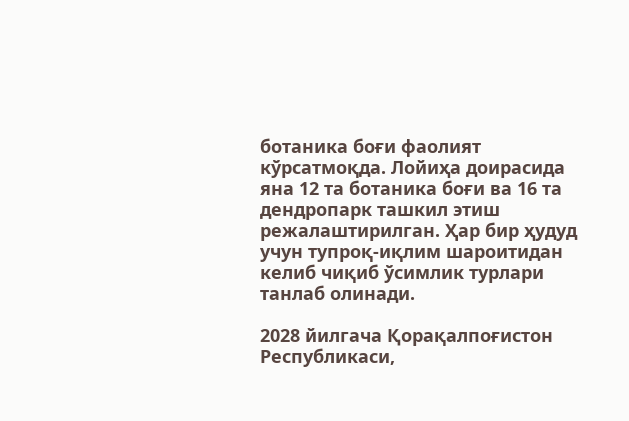ботаника боғи фаолият кўрсатмоқда. Лойиҳа доирасида яна 12 та ботаника боғи ва 16 та дендропарк ташкил этиш режалаштирилган. Ҳар бир ҳудуд учун тупроқ-иқлим шароитидан келиб чиқиб ўсимлик турлари танлаб олинади.

2028 йилгача Қорақалпоғистон Республикаси,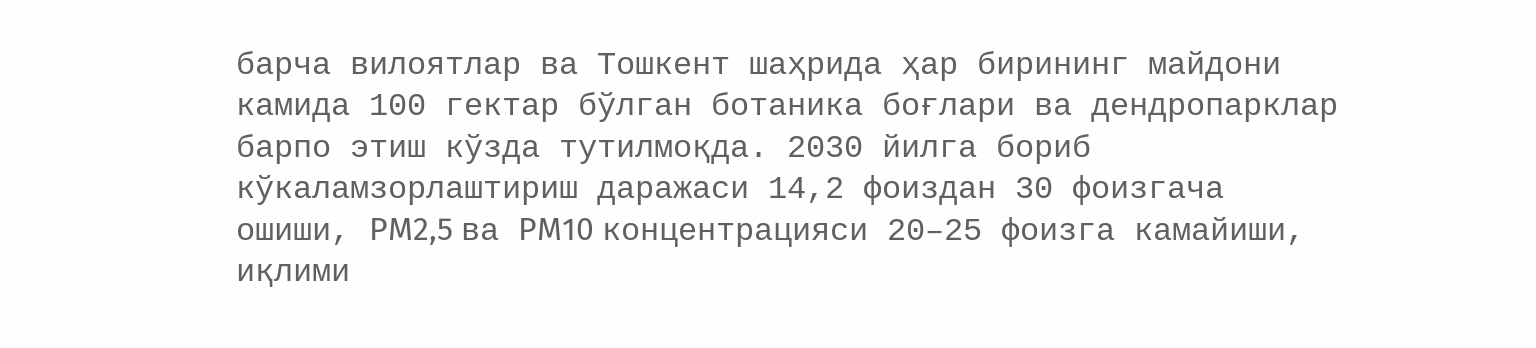барча вилоятлар ва Тошкент шаҳрида ҳар бирининг майдони камида 100 гектар бўлган ботаника боғлари ва дендропарклар барпо этиш кўзда тутилмоқда. 2030 йилга бориб кўкаламзорлаштириш даражаси 14,2 фоиздан 30 фоизгача ошиши, PM2,5 ва PM10 концентрацияси 20–25 фоизга камайиши, иқлими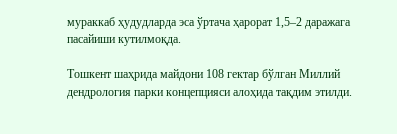мураккаб ҳудудларда эса ўртача ҳарорат 1,5–2 даражага пасайиши кутилмоқда.

Тошкент шаҳрида майдони 108 гектар бўлган Миллий дендрология парки концепцияси алоҳида тақдим этилди.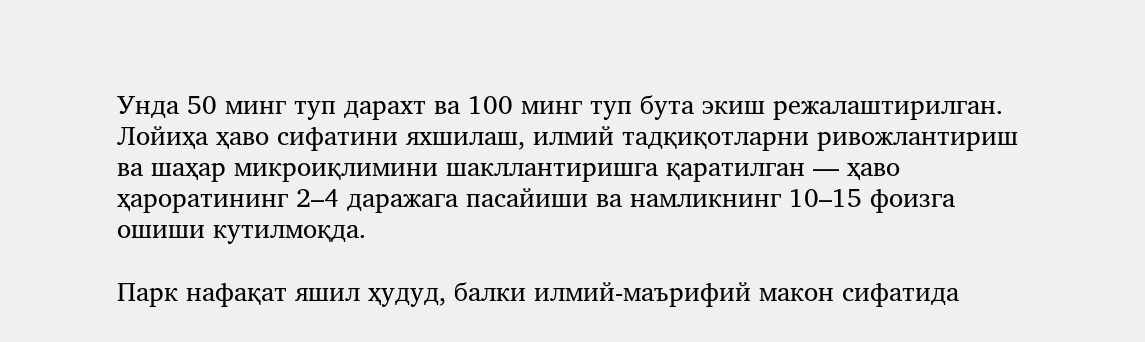Унда 50 минг туп дарахт ва 100 минг туп бута экиш режалаштирилган. Лойиҳа ҳаво сифатини яхшилаш, илмий тадқиқотларни ривожлантириш ва шаҳар микроиқлимини шакллантиришга қаратилган — ҳаво ҳароратининг 2–4 даражага пасайиши ва намликнинг 10–15 фоизга ошиши кутилмоқда.

Парк нафақат яшил ҳудуд, балки илмий-маърифий макон сифатида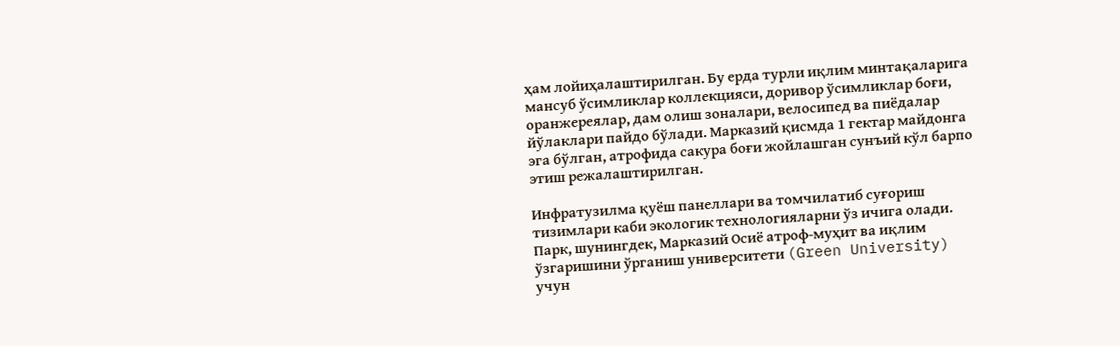ҳам лойиҳалаштирилган. Бу ерда турли иқлим минтақаларига мансуб ўсимликлар коллекцияси, доривор ўсимликлар боғи, оранжереялар, дам олиш зоналари, велосипед ва пиёдалар йўлаклари пайдо бўлади. Марказий қисмда 1 гектар майдонга эга бўлган, атрофида сакура боғи жойлашган сунъий кўл барпо этиш режалаштирилган.

Инфратузилма қуёш панеллари ва томчилатиб суғориш тизимлари каби экологик технологияларни ўз ичига олади. Парк, шунингдек, Марказий Осиё атроф-муҳит ва иқлим ўзгаришини ўрганиш университети (Green University) учун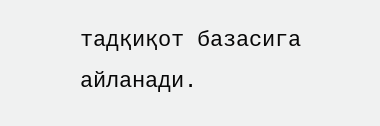тадқиқот базасига айланади.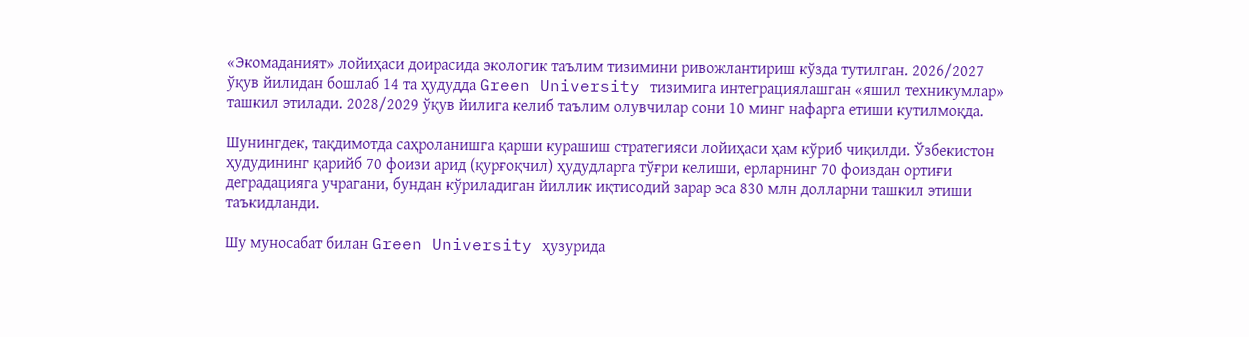«Экомаданият» лойиҳаси доирасида экологик таълим тизимини ривожлантириш кўзда тутилган. 2026/2027 ўқув йилидан бошлаб 14 та ҳудудда Green University тизимига интеграциялашган «яшил техникумлар» ташкил этилади. 2028/2029 ўқув йилига келиб таълим олувчилар сони 10 минг нафарга етиши кутилмоқда.

Шунингдек, тақдимотда саҳроланишга қарши курашиш стратегияси лойиҳаси ҳам кўриб чиқилди. Ўзбекистон ҳудудининг қарийб 70 фоизи арид (қурғоқчил) ҳудудларга тўғри келиши, ерларнинг 70 фоиздан ортиғи деградацияга учрагани, бундан кўриладиган йиллик иқтисодий зарар эса 830 млн долларни ташкил этиши таъкидланди.

Шу муносабат билан Green University ҳузурида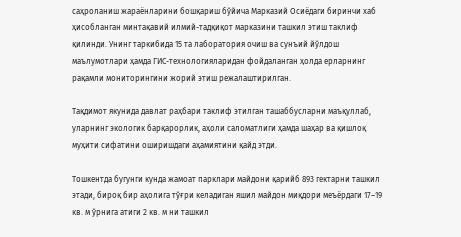саҳроланиш жараёнларини бошқариш бўйича Марказий Осиёдаги биринчи хаб ҳисобланган минтақавий илмий-тадқиқот марказини ташкил этиш таклиф қилинди. Унинг таркибида 15 та лаборатория очиш ва сунъий йўлдош маълумотлари ҳамда ГИС-технологияларидан фойдаланган ҳолда ерларнинг рақамли мониторингини жорий этиш режалаштирилган.

Тақдимот якунида давлат раҳбари таклиф этилган ташаббусларни маъқуллаб, уларнинг экологик барқарорлик, аҳоли саломатлиги ҳамда шаҳар ва қишлоқ муҳити сифатини оширишдаги аҳамиятини қайд этди.

Тошкентда бугунги кунда жамоат парклари майдони қарийб 893 гектарни ташкил этади, бироқ бир аҳолига тўғри келадиган яшил майдон миқдори меъёрдаги 17–19 кв. м ўрнига атиги 2 кв. м ни ташкил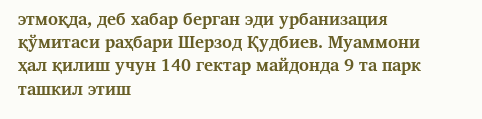этмоқда, деб хабар берган эди урбанизация қўмитаси раҳбари Шерзод Қудбиев. Муаммони ҳал қилиш учун 140 гектар майдонда 9 та парк ташкил этиш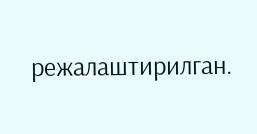режалаштирилган.